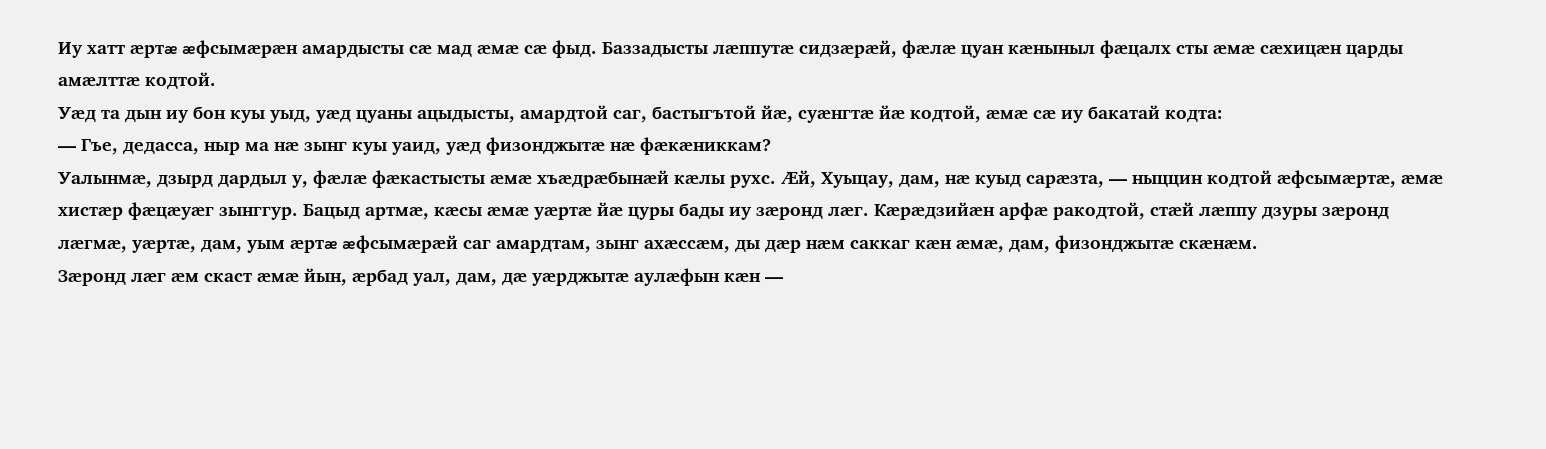Иу хатт æртæ æфсымæрæн амардысты сæ мад æмæ сæ фыд. Баззадысты лæппутæ сидзæрæй, фæлæ цуан кæныныл фæцалх сты æмæ сæхицæн царды амæлттæ кодтой.
Уæд та дын иу бон куы уыд, уæд цуаны ацыдысты, амардтой саг, бастыгътой йæ, суæнгтæ йæ кодтой, æмæ сæ иу бакатай кодта:
— Гъе, дедасса, ныр ма нæ зынг куы уаид, уæд физонджытæ нæ фæкæниккам?
Уалынмæ, дзырд дардыл у, фæлæ фæкастысты æмæ хъæдрæбынæй кæлы рухс. Æй, Хуыцау, дам, нæ куыд сарæзта, — ныццин кодтой æфсымæртæ, æмæ хистæр фæцæуæг зынггур. Бацыд артмæ, кæсы æмæ уæртæ йæ цуры бады иу зæронд лæг. Кæрæдзийæн арфæ ракодтой, стæй лæппу дзуры зæронд лæгмæ, уæртæ, дам, уым æртæ æфсымæрæй саг амардтам, зынг ахæссæм, ды дæр нæм саккаг кæн æмæ, дам, физонджытæ скæнæм.
Зæронд лæг æм скаст æмæ йын, æрбад уал, дам, дæ уæрджытæ аулæфын кæн —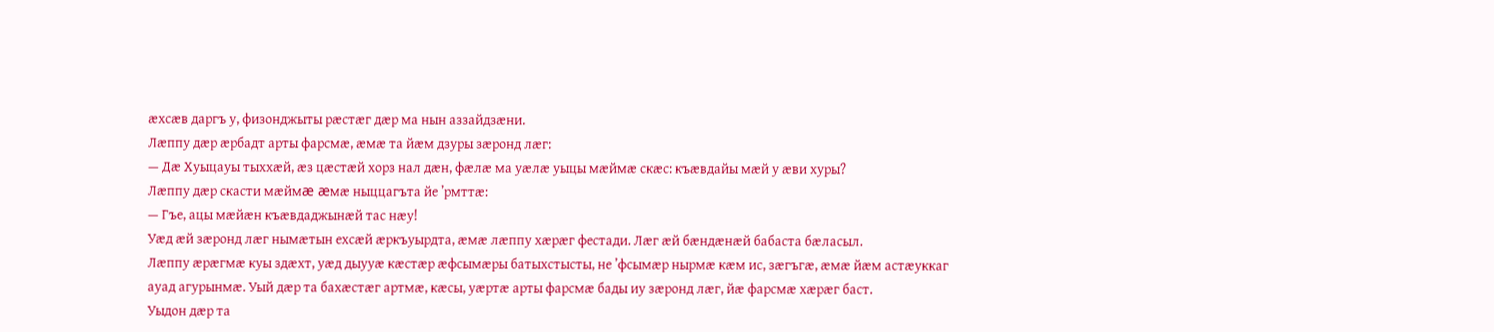æхсæв даргъ у, физонджыты рæстæг дæр ма нын аззайдзæни.
Лæппу дæр æрбадт арты фарсмæ, æмæ та йæм дзуры зæронд лæг:
— Дæ Хуыцауы тыххæй, æз цæстæй хорз нал дæн, фæлæ ма уæлæ уыцы мæймæ скæс: къæвдайы мæй у æви хуры?
Лæппу дæр скасти мæймæ æмæ ныццагъта йе ’рмттæ:
— Гъе, ацы мæйæн къæвдаджынæй тас нæу!
Уæд æй зæронд лæг нымæтын ехсæй æркъуырдта, æмæ лæппу хæрæг фестади. Лæг æй бæндæнæй бабаста бæласыл.
Лæппу æрæгмæ куы здæхт, уæд дыууæ кæстæр æфсымæры батыхстысты, не ’фсымæр нырмæ кæм ис, зæгъгæ, æмæ йæм астæуккаг ауад агурынмæ. Уый дæр та бахæстæг артмæ, кæсы, уæртæ арты фарсмæ бады иу зæронд лæг, йæ фарсмæ хæрæг баст.
Уыдон дæр та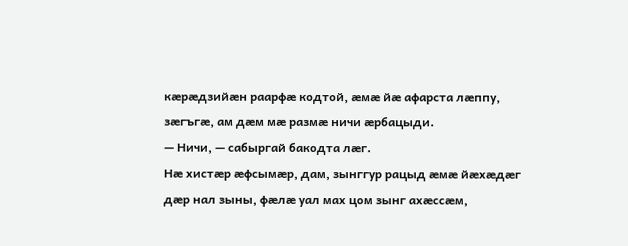кæрæдзийæн раарфæ кодтой, æмæ йæ афарста лæппу, зæгъгæ, ам дæм мæ размæ ничи æрбацыди.
— Ничи, — сабыргай бакодта лæг.
Нæ хистæр æфсымæр, дам, зынггур рацыд æмæ йæхæдæг дæр нал зыны, фæлæ уал мах цом зынг ахæссæм,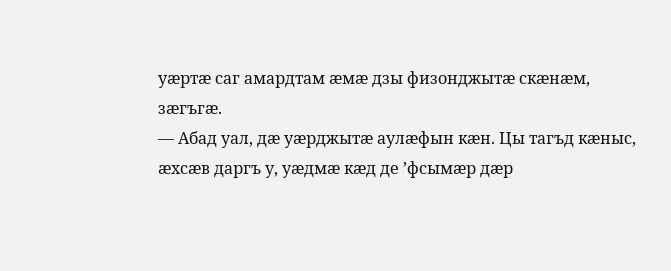уæртæ саг амардтам æмæ дзы физонджытæ скæнæм, зæгъгæ.
— Абад уал, дæ уæрджытæ аулæфын кæн. Цы тагъд кæныс, æхсæв даргъ у, уæдмæ кæд де ’фсымæр дæр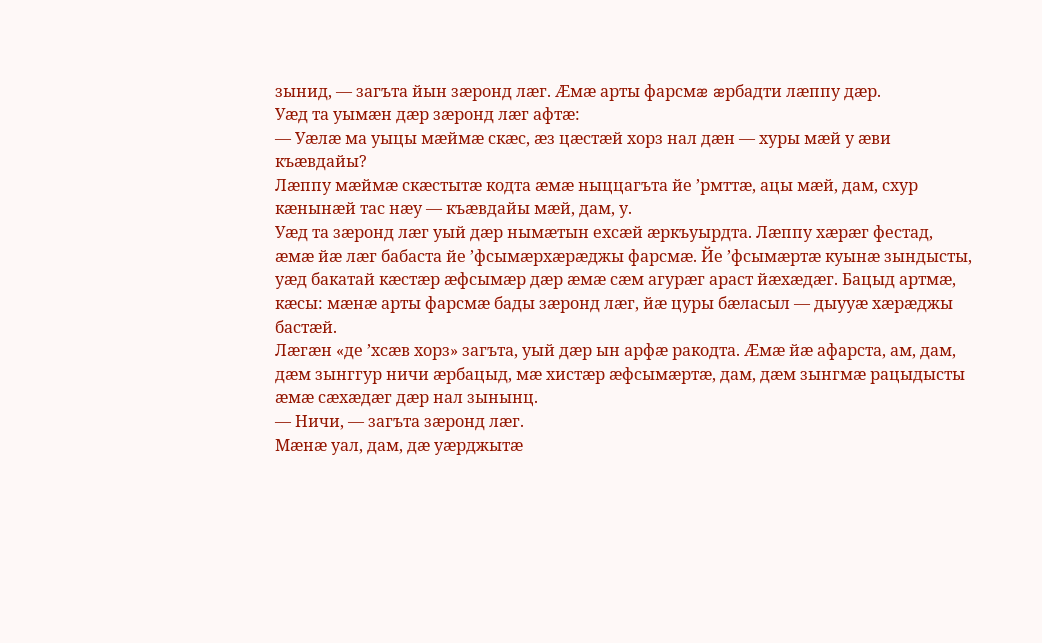зынид, — загъта йын зæронд лæг. Æмæ арты фарсмæ æрбадти лæппу дæр.
Уæд та уымæн дæр зæронд лæг афтæ:
— Уæлæ ма уыцы мæймæ скæс, æз цæстæй хорз нал дæн — хуры мæй у æви къæвдайы?
Лæппу мæймæ скæстытæ кодта æмæ ныццагъта йе ’рмттæ, ацы мæй, дам, схур кæнынæй тас нæу — къæвдайы мæй, дам, у.
Уæд та зæронд лæг уый дæр нымæтын ехсæй æркъуырдта. Лæппу хæрæг фестад, æмæ йæ лæг бабаста йе ’фсымæрхæрæджы фарсмæ. Йе ’фсымæртæ куынæ зындысты, уæд бакатай кæстæр æфсымæр дæр æмæ сæм агурæг араст йæхæдæг. Бацыд артмæ, кæсы: мæнæ арты фарсмæ бады зæронд лæг, йæ цуры бæласыл — дыууæ хæрæджы бастæй.
Лæгæн «де ’хсæв хорз» загъта, уый дæр ын арфæ ракодта. Æмæ йæ афарста, ам, дам, дæм зынггур ничи æрбацыд, мæ хистæр æфсымæртæ, дам, дæм зынгмæ рацыдысты æмæ сæхæдæг дæр нал зынынц.
— Ничи, — загъта зæронд лæг.
Мæнæ уал, дам, дæ уæрджытæ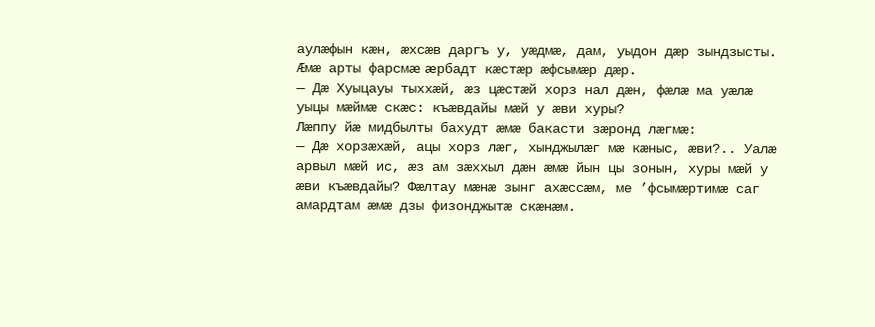аулæфын кæн, æхсæв даргъ у, уæдмæ, дам, уыдон дæр зындзысты. Æмæ арты фарсмæ æрбадт кæстæр æфсымæр дæр.
— Дæ Хуыцауы тыххæй, æз цæстæй хорз нал дæн, фæлæ ма уæлæ уыцы мæймæ скæс: къæвдайы мæй у æви хуры?
Лæппу йæ мидбылты бахудт æмæ бакасти зæронд лæгмæ:
— Дæ хорзæхæй, ацы хорз лæг, хынджылæг мæ кæныс, æви?.. Уалæ арвыл мæй ис, æз ам зæххыл дæн æмæ йын цы зонын, хуры мæй у æви къæвдайы? Фæлтау мæнæ зынг ахæссæм, ме ’фсымæртимæ саг амардтам æмæ дзы физонджытæ скæнæм.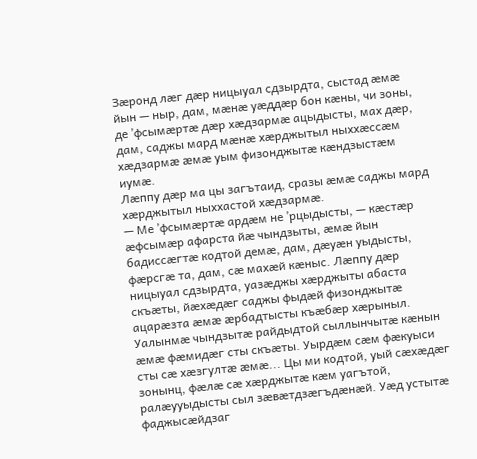Зæронд лæг дæр ницыуал сдзырдта, сыстад æмæ йын — ныр, дам, мæнæ уæддæр бон кæны, чи зоны, де ’фсымæртæ дæр хæдзармæ ацыдысты, мах дæр, дам, саджы мард мæнæ хæрджытыл ныххæссæм хæдзармæ æмæ уым физонджытæ кæндзыстæм иумæ.
Лæппу дæр ма цы загътаид, сразы æмæ саджы мард хæрджытыл ныххастой хæдзармæ.
— Ме ’фсымæртæ ардæм не ’рцыдысты, — кæстæр æфсымæр афарста йæ чындзыты, æмæ йын бадиссæгтæ кодтой демæ, дам, дæуæн уыдысты, фæрсгæ та, дам, сæ махæй кæныс. Лæппу дæр ницыуал сдзырдта, уазæджы хæрджыты абаста скъæты, йæхæдæг саджы фыдæй физонджытæ ацарæзта æмæ æрбадтысты къæбæр хæрыныл.
Уалынмæ чындзытæ райдыдтой сыллынчытæ кæнын æмæ фæмидæг сты скъæты. Уырдæм сæм фæкуыси сты сæ хæзгултæ æмæ... Цы ми кодтой, уый сæхæдæг зонынц, фæлæ сæ хæрджытæ кæм уагътой, ралæууыдысты сыл зæвæтдзæгъдæнæй. Уæд устытæ фаджысæйдзаг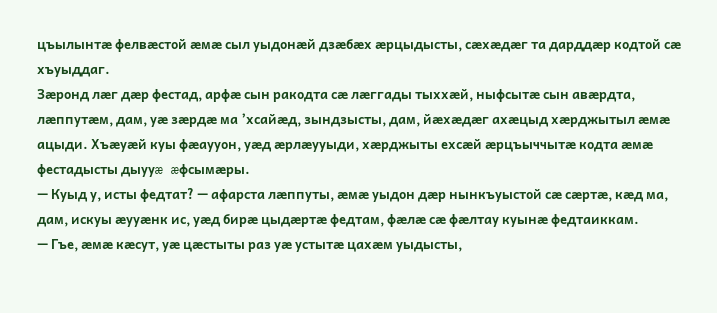цъылынтæ фелвæстой æмæ сыл уыдонæй дзæбæх æрцыдысты, сæхæдæг та дарддæр кодтой сæ хъуыддаг.
Зæронд лæг дæр фестад, арфæ сын ракодта сæ лæггады тыххæй, ныфсытæ сын авæрдта, лæппутæм, дам, уæ зæрдæ ма ’хсайæд, зындзысты, дам, йæхæдæг ахæцыд хæрджытыл æмæ ацыди. Хъæуæй куы фæаууон, уæд æрлæууыди, хæрджыты ехсæй æрцъыччытæ кодта æмæ фестадысты дыууæ æфсымæры.
— Куыд у, исты федтат? — афарста лæппуты, æмæ уыдон дæр нынкъуыстой сæ сæртæ, кæд ма, дам, искуы æууæнк ис, уæд бирæ цыдæртæ федтам, фæлæ сæ фæлтау куынæ федтаиккам.
— Гъе, æмæ кæсут, уæ цæстыты раз уæ устытæ цахæм уыдысты,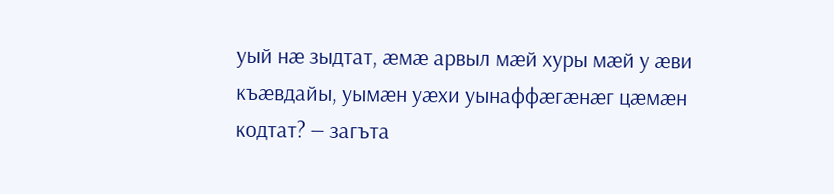уый нæ зыдтат, æмæ арвыл мæй хуры мæй у æви къæвдайы, уымæн уæхи уынаффæгæнæг цæмæн кодтат? — загъта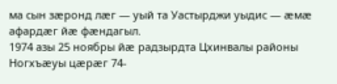ма сын зæронд лæг — уый та Уастырджи уыдис — æмæ афардæг йæ фæндагыл.
1974 азы 25 ноябры йæ радзырдта Цхинвалы районы Ногхъæуы цæрæг 74-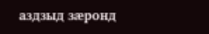аздзыд зæронд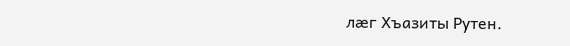лæг Хъазиты Рутен.